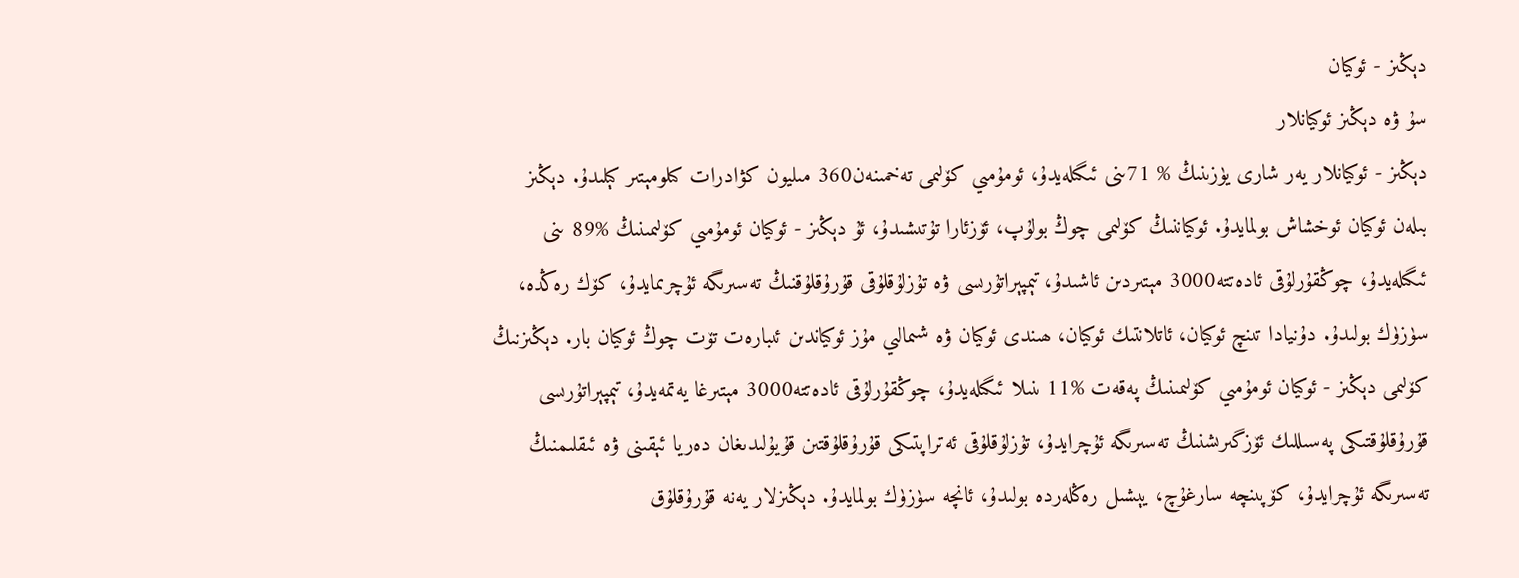دېڭىز - ئوكيان
سۇ ۋە دېڭىز ئوكيانلار
دېڭىز - ئوكيانلار يەر شارى يۈزىنىڭ % 71ىنى ئىگىلەيدۇ، ئومۇمىي كۆلىمى تەخمىنەن360 مىليون كۋادرات كىلومېتىر كېلىدۇ. دېڭىز بىلەن ئوكيان ئوخشاش بولمايدۇ. ئوكياننىڭ كۆلىمى چوڭ بولۇپ، ئۆزئارا تۇتىشىدۇ، ئۇ دېڭىز - ئوكيان ئومۇمىي كۆلىمىنىڭ %89 ىنى ئىگىلەيدۇ، چوڭقۇرلۇقى ئادەتتە3000 مېتىردىن ئاشىدۇ، تېمپېراتۇرىسى ۋە تۇزلۇقلۇقى قۇرۇقلۇقنىڭ تەسىرىگە ئۇچرىمايدۇ، كۆك رەڭدە، سۈزۈك بولىدۇ. دۇنيادا تىنچ ئوكيان، ئاتلانتىك ئوكيان، ھىندى ئوكيان ۋە شىمالىي مۇز ئوكياندىن ئىبارەت تۆت چوڭ ئوكيان بار. دېڭىزنىڭ كۆلىمى دېڭىز - ئوكيان ئومۇمىي كۆلىمىنىڭ پەقەت %11 ىنىلا ئىگىلەيدۇ، چوڭقۇرلۇقى ئادەتتە3000 مېتىرغا يەتمەيدۇ، تېمپېراتۇرىسى قۇرۇقلۇقتىكى پەسىللىك ئۆزگىرىشنىڭ تەسىرىگە ئۇچرايدۇ، تۇزلۇقلۇقى ئەتراپتىكى قۇرۇقلۇقتىن قۇيۇلىدىغان دەريا ئېقىنى ۋە ئىقلىمنىڭ تەسىرىگە ئۇچرايدۇ، كۆپىنچە سارغۇچ، يېشىل رەڭلەردە بولىدۇ، ئانچە سۈزۈك بولمايدۇ. دېڭىزلار يەنە قۇرۇقلۇق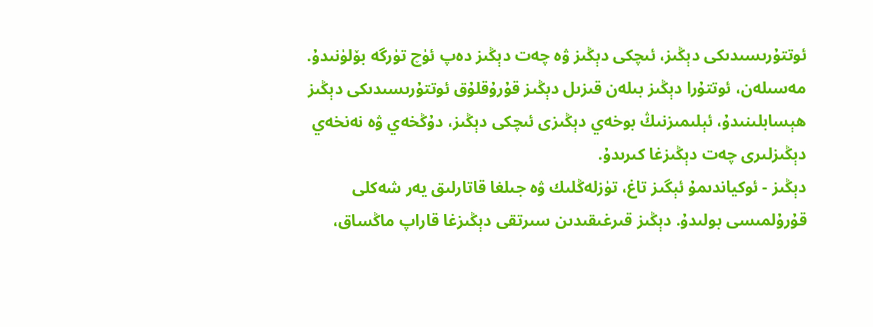ئوتتۇرىسىدىكى دېڭىز، ئىچكى دېڭىز ۋە چەت دېڭىز دەپ ئۈچ تۈرگە بۆلۈنىدۇ. مەسىلەن، ئوتتۇرا دېڭىز بىلەن قىزىل دېڭىز قۇرۇقلۇق ئوتتۇرىسىدىكى دېڭىز ھېسابلىنىدۇ، ئېلىمىزنىڭ بوخەي دېڭىزى ئىچكى دېڭىز، دۇڭخەي ۋە نەنخەي دېڭىزلىرى چەت دېڭىزغا كىرىدۇ.
دېڭىز - ئوكياندىمۇ ئېگىز تاغ، تۈزلەڭلىك ۋە جىلغا قاتارلىق يەر شەكلى قۇرۇلمىسى بولىدۇ. دېڭىز قىرغىقىدىن سىرتقى دېڭىزغا قاراپ ماڭساق،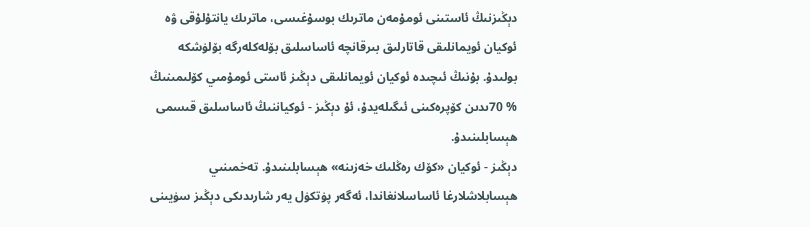دېڭىزنىڭ ئاستىنى ئومۇمەن ماترىك بوسۇغىسى، ماترىك يانتۇلۇقى ۋە ئوكيان ئويمانلىقى قاتارلىق بىرقانچە ئاساسلىق بۆلەكلەرگە بۆلۈشكە بولىدۇ. بۇنىڭ ئىچىدە ئوكيان ئويمانلىقى دېڭىز ئاستى ئومۇمىي كۆلىمىنىڭ % 70ىدىن كۆپرەكىنى ئىگىلەيدۇ، ئۇ دېڭىز - ئوكياننىڭ ئاساسلىق قىسمى ھېسابلىنىدۇ.
دېڭىز - ئوكيان «كۆك رەڭلىك خەزىنە» ھېسابلىنىدۇ. تەخمىنىي ھېسابلاشلارغا ئاساسلانغاندا، ئەگەر پۈتكۈل يەر شارىدىكى دېڭىز سۈيىنى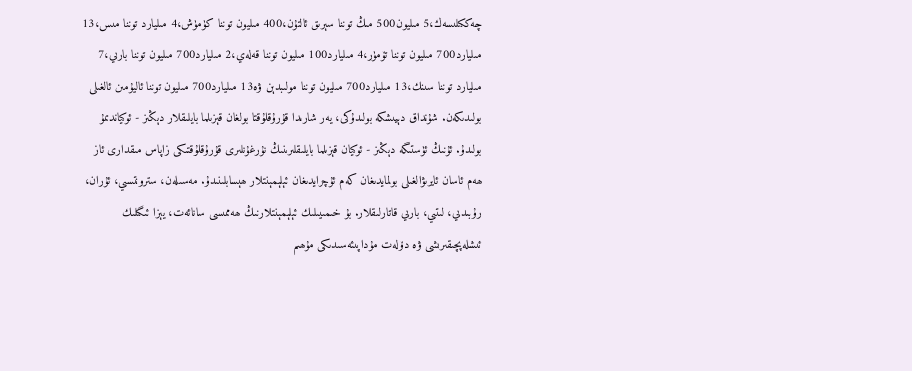چەككىلىسەك،5 مىليون500 مىڭ توننا سېرىق ئالتۇن،400 مىليون توننا كۈمۈش،4 مىليارد توننا مىس،13 مىليارد700 مىليون توننا تۆمۈر،4 مىليارد100 مىليون توننا قەلەي،2 مىليارد700 مىليون توننا بارىي،7 مىليارد توننا سىنك،13 مىليارد700 مىليون توننا مولىبدېن ۋە13 مىليارد700 مىليون توننا ئاليۇمىن ئالغىلى بولىدىكەن. شۇنداق دېيىشكە بولىدۇكى، يەر شارىدا قۇرۇقلۇقتا بولغان قېزىلما بايلىقلار دېڭىز - ئوكياندىمۇ بولىدۇ. ئۇنىڭ ئۈستىگە دېڭىز - ئوكيان قېزىلما بايلىقلىرىنىڭ نۇرغۇنلىرى قۇرۇقلۇقتىكى زاپاس مىقدارى ئاز ھەم ئاسان ئايرىۋالغىلى بولمايدىغان كەم ئۇچرايدىغان ئېلېمېنتلار ھېسابلىنىدۇ. مەسىلەن، سترونتسىي، ئۇران، رۇبىدىي، لىتىي، بارىي قاتارلىقلار. بۇ خىمىيىلىك ئېلېمېنتلارنىڭ ھەممىسى سانائەت، يېزا ئىگىلىك ئىشلەپچىقىرىشى ۋە دۆلەت مۇداپىئەسىدىكى مۇھىم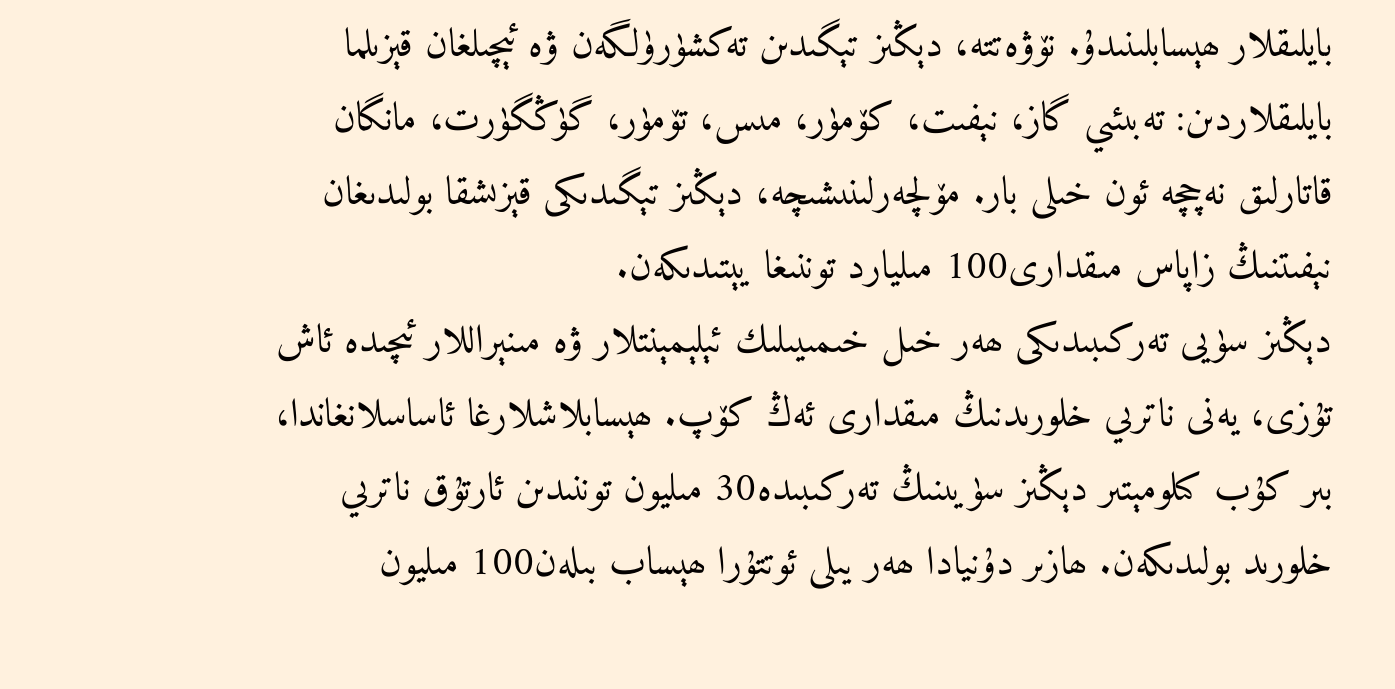بايلىقلار ھېسابلىنىدۇ. نۆۋەتتە، دېڭىز تېگىدىن تەكشۈرۈلگەن ۋە ئېچىلغان قېزىلما بايلىقلاردىن: تەبىئىي گاز، نېفىت، كۆمۈر، مىس، تۆمۈر، گۈڭگۈرت، مانگان قاتارلىق نەچچە ئون خىلى بار. مۆلچەرلىنىشىچە، دېڭىز تېگىدىكى قېزىشقا بولىدىغان نېفىتنىڭ زاپاس مىقدارى100 مىليارد توننىغا يېتىدىكەن.
دېڭىز سۈيى تەركىبىدىكى ھەر خىل خىمىيىلىك ئېلېمېنتلار ۋە مىنېراللار ئىچىدە ئاش تۇزى، يەنى ناترىي خلورىدنىڭ مىقدارى ئەڭ كۆپ. ھېسابلاشلارغا ئاساسلانغاندا، بىر كۇب كىلومېتىر دېڭىز سۈيىنىڭ تەركىبىدە30 مىليون توننىدىن ئارتۇق ناترىي خلورىد بولىدىكەن. ھازىر دۇنيادا ھەر يىلى ئوتتۇرا ھېساب بىلەن100 مىليون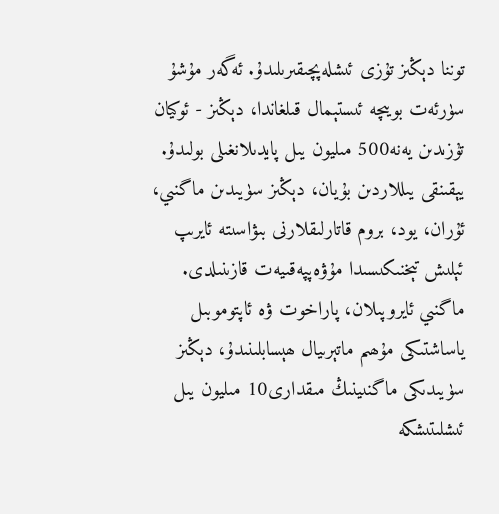توننا دېڭىز تۇزى ئىشلەپچىقىرىلىدۇ. ئەگەر مۇشۇ سۈرئەت بويىچە ئىستېمال قىلغاندا، دېڭىز - ئوكيان تۇزىدىن يەنە500 مىليون يىل پايدىلانغىلى بولىدۇ.
يېقىنقى يىللاردىن بۇيان، دېڭىز سۈيىدىن ماگنىي، ئۇران، يود، بروم قاتارلىقلارنى بىۋاسىتە ئايرىپ ئېلىش تېخنىكىسىدا مۇۋەپپەقىيەت قازىنىلدى. ماگنىي ئايروپىلان، پاراخوت ۋە ئاپتوموبىل ياساشتىكى مۇھىم ماتېرىيال ھېسابلىنىدۇ، دېڭىز سۈيىدىكى ماگنىينىڭ مىقدارى10 مىليون يىل ئىشلىتىشكە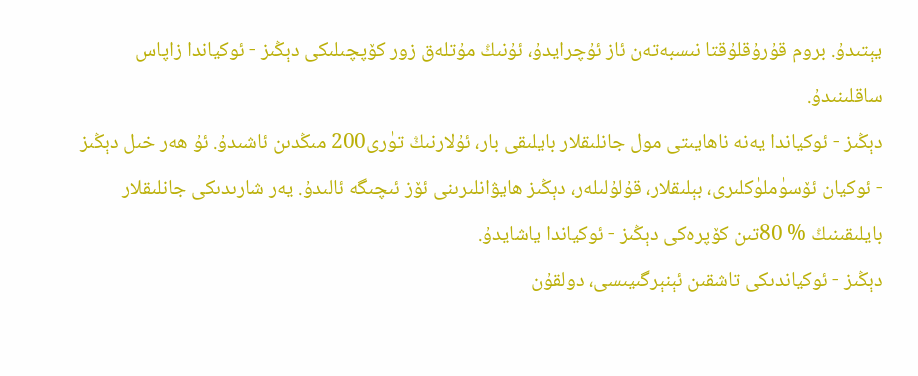يېتىدۇ. بروم قۇرۇقلۇقتا نىسبەتەن ئاز ئۇچرايدۇ، ئۇنىڭ مۇتلەق زور كۆپچىلىكى دېڭىز - ئوكياندا زاپاس ساقلىنىدۇ.
دېڭىز - ئوكياندا يەنە ناھايىتى مول جانلىقلار بايلىقى بار، ئۇلارنىڭ تۈرى200 مىڭدىن ئاشىدۇ. ئۇ ھەر خىل دېڭىز - ئوكيان ئۆسۈملۈكلىرى، بېلىقلار، قۇلۇلىلەر، دېڭىز ھايۋانلىرىنى ئۆز ئىچىگە ئالىدۇ. يەر شارىدىكى جانلىقلار بايلىقىنىڭ % 80تىن كۆپرەكى دېڭىز - ئوكياندا ياشايدۇ.
دېڭىز - ئوكياندىكى تاشقىن ئېنېرگىيىسى، دولقۇن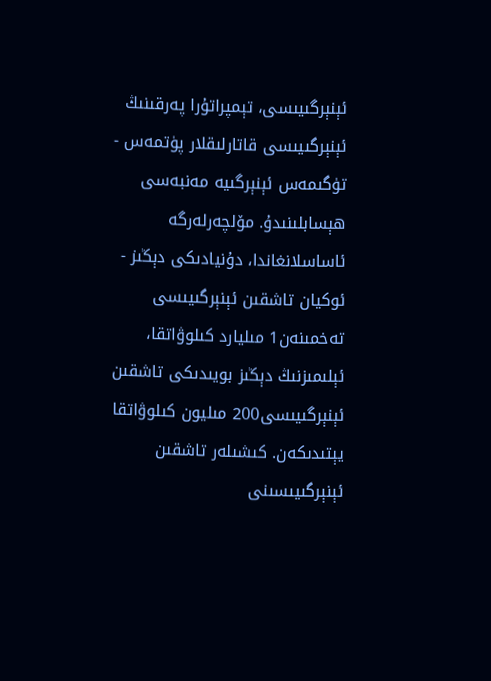ئېنېرگىيىسى، تېمپراتۇرا پەرقىنىڭ ئېنېرگىيىسى قاتارلىقلار پۈتمەس - تۈگىمەس ئېنېرگىيە مەنبەسى ھېسابلىنىدۇ. مۆلچەرلەرگە ئاساسلانغاندا، دۇنيادىكى دېڭىز - ئوكيان تاشقىن ئېنېرگىيىسى تەخمىنەن1 مىليارد كىلوۋاتقا، ئېلىمىزنىڭ دېڭىز بويىدىكى تاشقىن ئېنېرگىيىسى200 مىليون كىلوۋاتقا يېتىدىكەن. كىشىلەر تاشقىن ئېنېرگىيىسىنى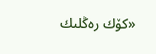«كۆك رەڭلىك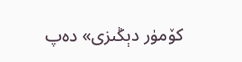كۆمۈر دېڭىزى» دەپ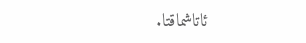ئاتاشماقتا.